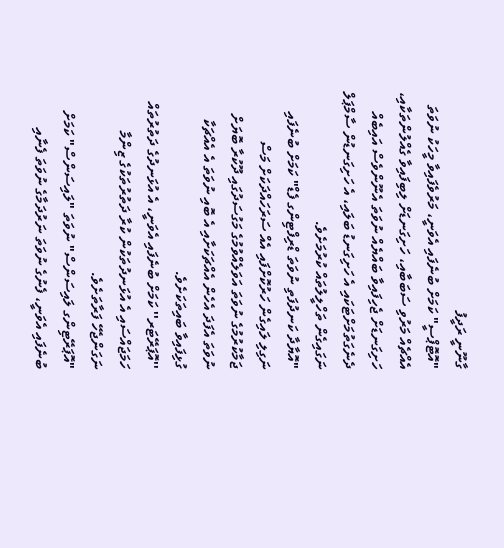ގާނޫނީ ރަދީފު
"އޮޓޮޕްސީ" ކަމަށް ބުނެފައި އެވަނީ، މަރުވެފައިވާ މީހަކު ނުވަތަ އެއްޗެއް މަރުވި ސަބަބާއި، ހަށިގަނޑަށް ލިބިފައިވާ ގެއްލުންތަކާއި، ހަށިގަނޑަށް ޖެހިފައިވާ ބައްޔެއް ނުވަތަ އެނޫންވެސް އައިބެއް ދެނެގަތުމަށްޓަކައި އެ ހަށިގަނޑު ބަލައި، އެ ހަށިގަނޑުން ސާމްޕަލް ނަގައިގެން ތަހްލީލުތައް ކުރުމަށެވެ.
"އޮޔާދާ ކަނދުފަތި ނުވަތަ ޑްރިފްޓިންގ ފެޑް" ކަމަށް ބުނެފައި ނަގިލި ލައިގެން ހަރުކޮށްފައި އެއް ސަރަހައްދަކަށް މަސް ޖަމާކުރުމުގެ ނުވަތަ އަވަލެއްވުމުގެ މަގުސަދުގައި ދޫކުރާ ބޮޔަށް ނުވަތަ އެފަދަ އެހެން އެއްޗަކަށާއި އެ ބޮއި ނުވަތަ އެ އެއްޗަކާ ގުޅިފައިވާ ބައިތަކަށެވެ.
''އޮޕަރޭޓަރ'' ކަމަށް ބުނެފައި އެވަނީ، އެ އުޅަނދުގެ ދަތުރުތައް ހަމަޖައްސައި އެ އުޅަނދުތަކުން ކުރާ ދަތުރުތަކުގެ ޒިންމާ ނަގަންޖެހޭ ފަރާތަށެވެ.
"އޮޕަރޭޓިންގ ލައިސަންސް" ނުވަތަ "ލައިސަންސް" ކަމަށް ބުނެފައި އެވަނީ، ފެނުގެ ނުވަތަ ނަރުދަމާގެ ނުވަތަ ފެނާއި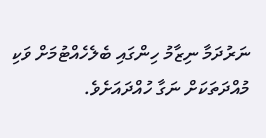ނަރުދަމާ ނިޒާމު ހިންގައި ބެލެހެއްޓުމަށް ވަކި މުއްދަތަކަށް ނަގާ ހުއްދައަށެވެ.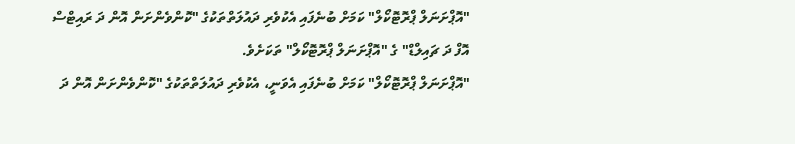"އޮޕްށަނަލް ޕްރޮޓޮކޯލް" ކަމަށް ބުނެފައި އެކުވެރި ދައުލަތްތަކުގެ "ކޮންވެންށަން އޮން ދަ ރައިޓްސް އޮފް ދަ ޗައިލްޑް" ގެ "އޮޕްށަނަލް ޕްރޮޓޮކޯލް" ތަކަށެވެ.
"އޮޕްށަނަލް ޕްރޮޓޮކޯލް" ކަމަށް ބުނެފައި އެވަނީ، އެކުވެރި ދައުލަތްތަކުގެ "ކޮންވެންށަން އޮން ދަ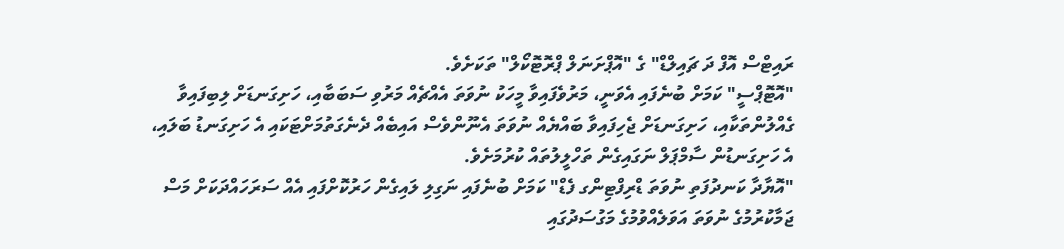ރައިޓްސް އޮފް ދަ ޗައިލްޑް" ގެ "އޮޕްށަނަލް ޕްރޮޓޮކޯލް" ތަކަށެވެ.
"އޮޓޮޕްސީ" ކަމަށް ބުނެފައި އެވަނީ، މަރުވެފައިވާ މީހަކު ނުވަތަ އެއްޗެއް މަރުވި ސަބަބާއި، ހަށިގަނޑަށް ލިބިފައިވާ ގެއްލުންތަކާއި، ހަށިގަނޑަށް ޖެހިފައިވާ ބައްޔެއް ނުވަތަ އެނޫންވެސް އައިބެއް ދެނެގަތުމަށްޓަކައި އެ ހަށިގަނޑު ބަލައި، އެ ހަށިގަނޑުން ސާމްޕަލް ނަގައިގެން ތަހްލީލުތައް ކުރުމަށެވެ.
"އޮޔާދާ ކަނދުފަތި ނުވަތަ ޑްރިފްޓިންގ ފެޑް" ކަމަށް ބުނެފައި ނަގިލި ލައިގެން ހަރުކޮށްފައި އެއް ސަރަހައްދަކަށް މަސް ޖަމާކުރުމުގެ ނުވަތަ އަވަލެއްވުމުގެ މަގުސަދުގައި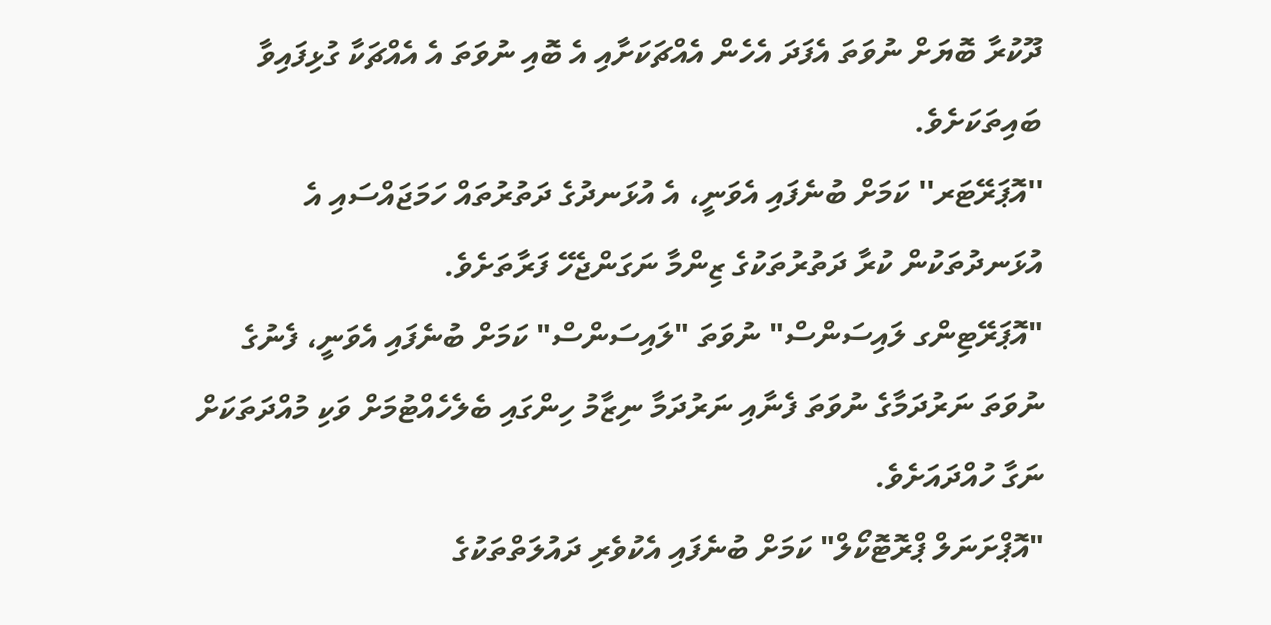ދޫކުރާ ބޮޔަށް ނުވަތަ އެފަދަ އެހެން އެއްޗަކަށާއި އެ ބޮއި ނުވަތަ އެ އެއްޗަކާ ގުޅިފައިވާ ބައިތަކަށެވެ.
''އޮޕަރޭޓަރ'' ކަމަށް ބުނެފައި އެވަނީ، އެ އުޅަނދުގެ ދަތުރުތައް ހަމަޖައްސައި އެ އުޅަނދުތަކުން ކުރާ ދަތުރުތަކުގެ ޒިންމާ ނަގަންޖެހޭ ފަރާތަށެވެ.
"އޮޕަރޭޓިންގ ލައިސަންސް" ނުވަތަ "ލައިސަންސް" ކަމަށް ބުނެފައި އެވަނީ، ފެނުގެ ނުވަތަ ނަރުދަމާގެ ނުވަތަ ފެނާއި ނަރުދަމާ ނިޒާމު ހިންގައި ބެލެހެއްޓުމަށް ވަކި މުއްދަތަކަށް ނަގާ ހުއްދައަށެވެ.
"އޮޕްށަނަލް ޕްރޮޓޮކޯލް" ކަމަށް ބުނެފައި އެކުވެރި ދައުލަތްތަކުގެ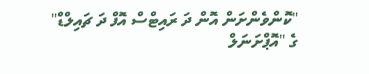"ކޮންވެންށަން އޮން ދަ ރައިޓްސް އޮފް ދަ ޗައިލްޑް" ގެ "އޮޕްށަނަލް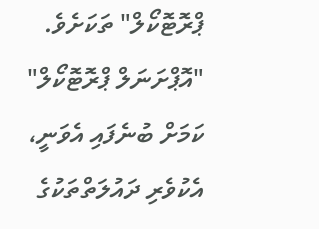ޕްރޮޓޮކޯލް" ތަކަށެވެ.
"އޮޕްށަނަލް ޕްރޮޓޮކޯލް" ކަމަށް ބުނެފައި އެވަނީ، އެކުވެރި ދައުލަތްތަކުގެ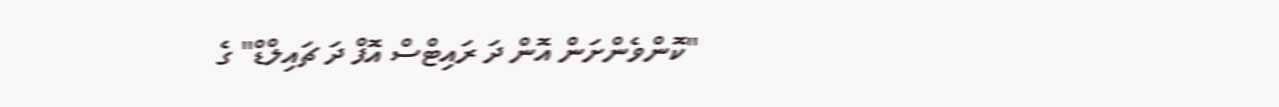"ކޮންވެންށަން އޮން ދަ ރައިޓްސް އޮފް ދަ ޗައިލްޑް" ގެ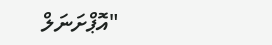"އޮޕްށަނަލް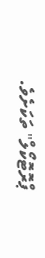ޕްރޮޓޮކޯލް" ތަކަށެވެ.